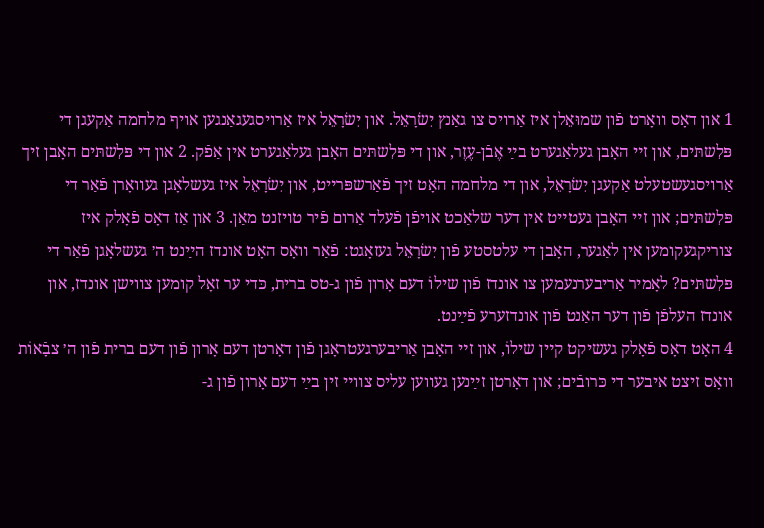1 און דאָס װאָרט פֿון שמוּאֵלן איז אַרױס צו גאַנץ יִשׂרָאֵל. און יִשׂרָאֵל איז אַרױסגעגאַנגען אױף מלחמה אַקעגן די פּלִשתּים, און זײ האָבן געלאַגערט בײַ אֶבֿן-עֶזֶר, און די פּלִשתּים האָבן געלאַגערט אין אַפֿק. 2 און די פּלִשתּים האָבן זיך אַרױסגעשטעלט אַקעגן יִשׂרָאֵל, און די מלחמה האָט זיך פֿאַרשפּרײט, און יִשׂרָאֵל איז געשלאָגן געװאָרן פֿאַר די פּלִשתּים; און זײ האָבן געטײט אין דער שלאַכט אױפֿן פֿעלד אַרום פֿיר טױזנט מאַן. 3 און אַז דאָס פֿאָלק איז צוריקגעקומען אין לאַגער, האָבן די עלטסטע פֿון יִשׂרָאֵל געזאָגט: פֿאַר װאָס האָט אונדז הײַנט ה׳ געשלאָגן פֿאַר די פּלִשתּים? לאָמיר אַריבערנעמען צו אונדז פֿון שילוֹ דעם אָרון פֿון ג-טס ברית, כּדי ער זאָל קומען צװישן אונדז, און אונדז העלפֿן פֿון דער האַנט פֿון אונדזערע פֿײַנט.
4 האָט דאָס פֿאָלק געשיקט קײן שילוֹ, און זײ האָבן אַריבערגעטראָגן פֿון דאָרטן דעם אָרון פֿון דעם ברית פֿון ה׳ צבָֿאוֹת װאָס זיצט איבער די כּרובֿים; און דאָרטן זײַנען געװען עליס צװײ זין בײַ דעם אָרון פֿון ג-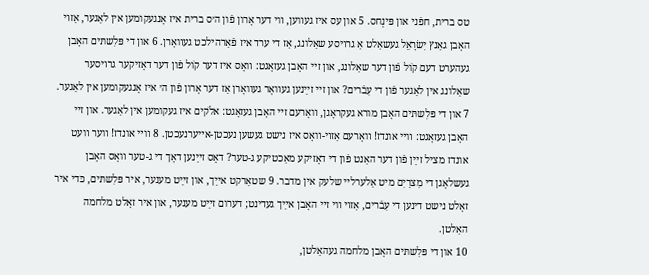טס ברית, חפֿני און פּינְחס. 5 און עס איז געװען, װי דער אָרון פֿון ה׳ס ברית איז אָנגעקומען אין לאַגער, אַזױ האָבן גאַנץ יִשׂרָאֵל געשאַלט אַ גרױסע שאַלונג, אַז די ערד איז פֿאַרהילכט געװאָרן. 6 און די פּלִשתּים האָבן געהערט דעם קֹול פֿון דער שאַלונג, און זײ האָבן געזאָגט: װאָס איז דער קֹול פֿון דער דאָזיקער גרױסער שאַלונג אין לאַגער פֿון די עִבֿרים? און זײ זײַנען געװאָר געװאָרן אַז דער אָרון פֿון ה׳ איז אָנגעקומען אין לאַגער. 7 און די פּלִשתּים האָבן מורא געקראָגן, װאָרעם זײ האָבן געזאָגט: אלֹקים איז געקומען אין לאַגער. און זײ האָבן געזאָגט: װײ אונדז! װאָרעם אַזױ-װאָס איז נישט געשען נעכטן-אײערנעכטן. 8 װײ אונדז! װער װעט אונדז מציל זײַן פֿון דער האַנט פֿון די דאָזיקע מאַכטיקע ג‑טער? דאָס זײַנען דאָך די ג‑טער װאָס האָבן געשלאָגן די מִצרַיִם מיט אַלערלײ שלעק אין מדבר. 9 שטאַרקט אײַך, און זײַט מענער, איר פּלִשתּים, כּדי איר זאָלט נישט דינען די עִבֿרים, אַזױ װי זײ האָבן אײַך געדינט; דערום זײַט מענער, און איר זאָלט מלחמה האַלטן.
10 און די פּלִשתּים האָבן מלחמה געהאַלטן,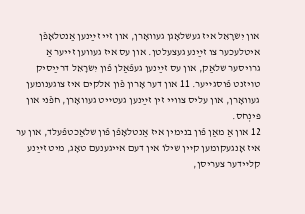און יִשׂרָאֵל איז געשלאָגן געװאָרן, און זײ זײַנען אַנטלאָפֿן איטלעכער צו זײַנע געצעלטן. און עס איז געװען זײער אַ גרױסער שלאַק, און עס זײַנען געפֿאַלן פֿון יִשׂרָאֵל דרײַסיק טױזנט פֿוסגײער. 11 און דער אָרון פֿון אלֹקים איז צוגענומען געװאָרן, און עליס צװײ זין זײַנען געטײט געװאָרן, חפֿני און פּינְחס.
12 און אַ מאַן פֿון בנימין איז אַנטלאָפֿן פֿון שלאַכטפֿעלד, און ער איז אָנגעקומען קײן שילוֹ אין דעם אײגענעם טאָג, מיט זײַנע קלײדער צעריסן,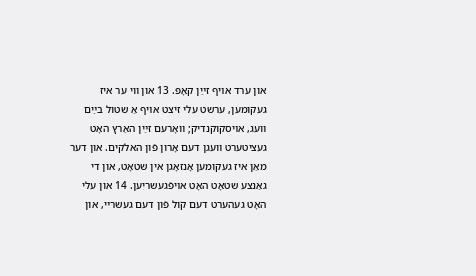און ערד אױף זײַן קאָפּ. 13 און װי ער איז געקומען, ערשט עלי זיצט אױף אַ שטול בײַם װעג, אױסקוקנדיק; װאָרעם זײַן האַרץ האָט געציטערט װעגן דעם אָרון פֿון האלֹקים. און דער מאַן איז געקומען אָנזאָגן אין שטאָט, און די גאַנצע שטאָט האָט אױפֿגעשריִען. 14 און עלי האָט געהערט דעם קֹול פֿון דעם געשרײ, און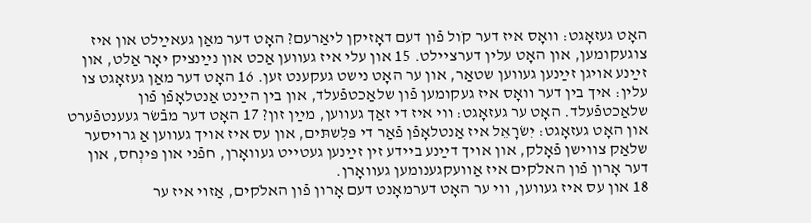האָט געזאָגט: װאָס איז דער קֹול פֿון דעם דאָזיקן ליאַרעם? האָט דער מאַן געאײַלט און איז צוגעקומען, און האָט עלין דערצײלט. 15 און עלי איז געװען אַכט און נײַנציק יאָר אַלט, און זײַנע אױגן זײַנען געװען שטאַר, און ער האָט נישט געקענט זען. 16 האָט דער מאַן געזאָגט צו עלין: איך בין דער װאָס איז געקומען פֿון שלאַכטפֿעלד, און בין הײַנט אַנטלאָפֿן פֿון שלאַכטפֿעלד. האָט ער געזאָגט: װי איז די זאַך געװען, מײַן זון? 17 האָט דער מבֿשׂר געענטפֿערט און האָט געזאָגט: יִשׂרָאֵל איז אַנטלאָפֿן פֿאַר די פּלִשתּים, און עס איז אױך געװען אַ גרױסער שלאַק צװישן פֿאָלק, און אױך דײַנע בײדע זין זײַנען געטײט געװאָרן, חפֿני און פּינְחס, און דער אָרון פֿון האלֹקים איז אַװעקגענומען געװאָרן.
18 און עס איז געװען, װי ער האָט דערמאָנט דעם אָרון פֿון האלֹקים, אַזױ איז ער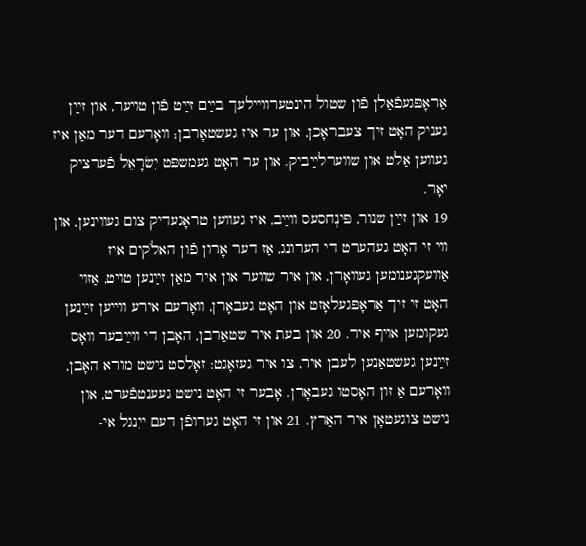אַראָפּגעפֿאַלן פֿון שטול הינטערװײלעך בײַם זײַט פֿון טױער, און זײַן געניק האָט זיך צעבראָכן, און ער איז געשטאָרבן; װאָרעם דער מאַן איז געװען אַלט און שװערלײַביק. און ער האָט געמשפּט יִשׂרָאֵל פֿערציק יאָר.
19 און זײַן שנור, פּינְחסעס װײַב, איז געװען טראָגעדיק צום געװינען, און װי זי האָט געהערט די הערונג, אַז דער אָרון פֿון האלֹקים איז אַװעקגענומען געװאָרן, און איר שװער און איר מאַן זײַנען טױט, אַזױ האָט זי זיך אַראָפּגעלאָזט און האָט געבאָרן, װאָרעם אירע װײען זײַנען געקומען אױף איר. 20 און בעת איר שטאַרבן, האָבן די װײַבער װאָס זײַנען געשטאַנען לעבן איר, צו איר געזאָגט: זאָלסט נישט מורא האָבן, װאָרעם אַ זון האָסטו געבאָרן. אָבער זי האָט נישט געענטפֿערט, און נישט צוגעטאָן איר האַרץ. 21 און זי האָט גערופֿן דעם ייִנגל אי-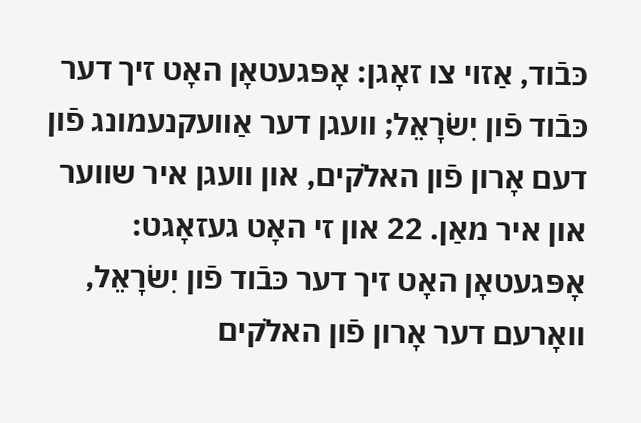כּבֿוד, אַזױ צו זאָגן: אָפּגעטאָן האָט זיך דער כּבֿוד פֿון יִשׂרָאֵל; װעגן דער אַװעקנעמונג פֿון דעם אָרון פֿון האלֹקים, און װעגן איר שװער און איר מאַן. 22 און זי האָט געזאָגט: אָפּגעטאָן האָט זיך דער כּבֿוד פֿון יִשׂרָאֵל, װאָרעם דער אָרון פֿון האלֹקים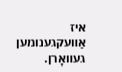איז אַװעקגענומען געװאָרן.